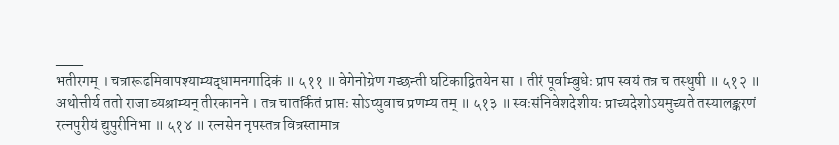___
भतीरगम् । चत्रारूढमिवापश्याम्यद्धामनगादिकं ॥ ५११ ॥ वेगेनोग्रेण गच्छन्ती घटिकाद्वितयेन सा । तीरं पूर्वाम्बुधेः प्राप स्वयं तत्र च तस्थुषी ॥ ५१२ ॥ अथोत्तीर्य ततो राजा व्यश्राम्यन् तीरकानने । तत्र चातर्कितं प्राप्तः सोऽप्युवाच प्रणम्य तम् ॥ ५१३ ॥ स्वःसंनिवेशदेशीयः प्राच्यदेशोऽयमुच्यते तस्यालङ्करणं रत्नपुरीयं द्युपुरीनिभा ॥ ५१४ ॥ रत्नसेन नृपस्तत्र वित्रस्तामात्र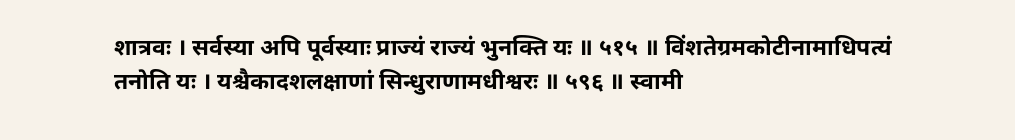शात्रवः । सर्वस्या अपि पूर्वस्याः प्राज्यं राज्यं भुनक्ति यः ॥ ५१५ ॥ विंशतेग्रमकोटीनामाधिपत्यं तनोति यः । यश्चैकादशलक्षाणां सिन्धुराणामधीश्वरः ॥ ५९६ ॥ स्वामी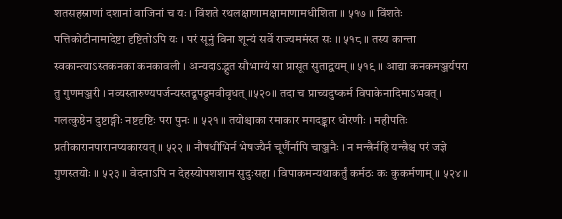शतसहस्राणां दशानां वाजिनां च यः । विंशते रथलक्षाणामक्षामाणामधीशिता ॥ ५१७ ॥ विंशतेः पत्तिकोटीनामादेष्टा दृष्टितोऽपि यः । परं सूनुं विना शून्यं सर्वे राज्यममंस्त सः ।। ५१८ ॥ तस्य कान्ता स्वकान्त्याऽस्तकनका कनकावली । अन्यदाऽद्भुत सौभाग्यं सा प्रासूत सुताद्वयम् ॥ ५१९ ॥ आद्या कनकमञ्जर्यपरा तु गुणमञ्जरी । नव्यस्तारुण्यपर्जन्यस्तद्रूपद्रुमवीवृधत् ॥५२०॥ तदा च प्राच्यदुष्कर्म विपाकेनादिमाऽभवत् । गलत्कुष्ठेन दुष्टाङ्गीः नष्टदृष्टिः परा पुनः ॥ ५२१ ॥ तयोश्चाका रमाकार मगदङ्कार धोरणीः । महीपतिः प्रतीकारानपारानप्यकारयत् ॥ ५२२ ॥ नौषधीभिर्न भेषज्यैर्न चूर्णैर्नापि चाञ्जनैः । न मन्त्रैर्नहि यन्त्रैश्च परं जज्ञे गुणस्तयोः ॥ ५२३ ॥ वेदनाऽपि न देहस्योपशशाम सुदुःसहा । विपाकमन्यथाकर्तुं कर्मठः कः कुकर्मणाम् ॥ ५२४ ॥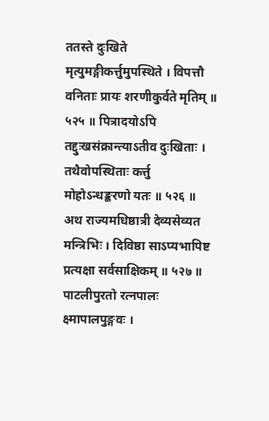ततस्ते दुःखिते मृत्युमङ्गीकर्त्तुमुपस्थिते । विपत्तौ वनिताः प्रायः शरणीकुर्वते मृतिम् ॥ ५२५ ॥ पित्रादयोऽपि तद्दुःखसंक्रान्त्याऽतीव दुःखिताः । तथैवोपस्थिताः कर्त्तु मोहोऽन्धङ्करणो यतः ॥ ५२६ ॥ अथ राज्यमधिष्ठात्री देव्यसेव्यत मन्त्रिभिः । दिविष्ठा साऽप्यभापिष्ट प्रत्यक्षा सर्वसाक्षिकम् ॥ ५२७ ॥ पाटलीपुरतो रत्नपालः क्ष्मापालपुङ्गवः ।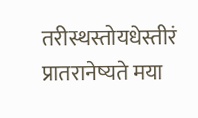तरीस्थस्तोयधेस्तीरं प्रातरानेष्यते मया